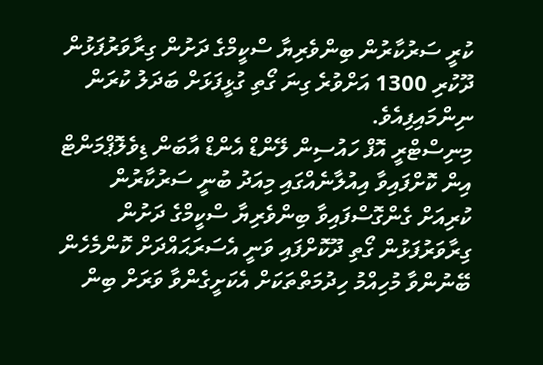ކުރީ ސަރުކާރުން ބިންވެރިޔާ ސްކީމްގެ ދަށުން ގިރާވަރުފަޅުން ދޫކުރި 1300 އަށްވުރެ ގިނަ ގޯތި ގުޅީފަޅަށް ބަދަލު ކުރަން ނިންމައިފިއެވެ.
މިނިސްޓްރީ އޮފް ހައުސިން ލޭންޑް އެންޑް އާބަން ޑިވެލޮޕްމަންޓް އިން ކޮށްފައިވާ އިއުލާނެއްގައި މިއަދު ބުނީ ސަރުކާރުން ކުރިއަށް ގެންގޮސްފައިވާ ބިންވެރިޔާ ސްކީމްގެ ދަށުން ގިރާވަރުފަޅުން ގޯތި ދޫކޮށްފައި ވަނީ އެސަރަޙައްދަށް ކޮންމެހެން ބޭނުންވާ މުހިއްމު ހިދުމަތްތަކަށް އެކަށީގެންވާ ވަރަށް ބިން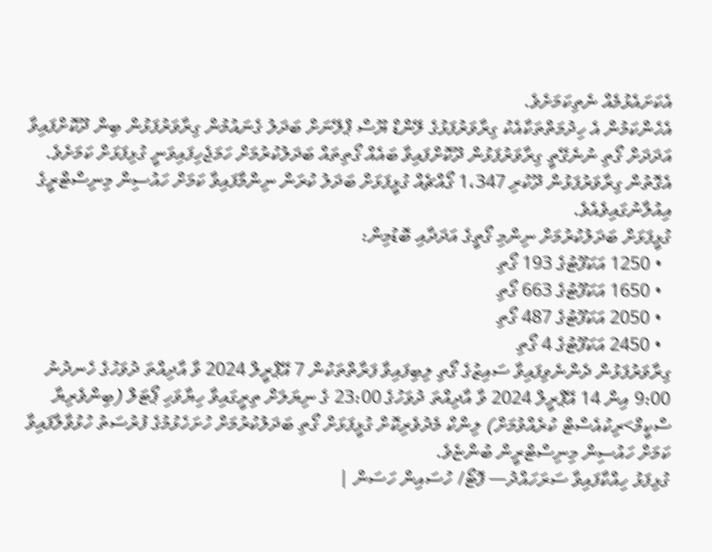އެކަށައެޅުމެއް ނެތިކަމަށެވެ.
އެހެންކަމުން އެ ހިދުމަތްތަކާއެކު ގިރާވަރުފަޅުގެ ލޭންޑް ޔޫސް ޕްލޭނަށް ބަދަލު ގެނައުމުން ގިރާވަރުފަޅުން ބިން ދޫކޮށްފައިވާ އަދަދަށް ގޯތި ނުނެގޭތީ ގިރާވަރުފަޅުން ދޫކޮށްފައިވާ ބައެއް ގޯތިތައް ބަދަލުކުރުމަށް ހަމަޖެހިފައިވަނީ ގުޅިފަޅަށް ކަމަށެވެ. އެގޮތުން ގިރާވަރުފަޅުން ދޫކުރި 1،347 ގޯއްޗެއް ގުޅީފަޅަށް ބަދަލު ކުރަން ނިންމާފައިވާ ކަމަށް ހައުސިން މިނިސްޓްރީގެ އިއުލާނުގައިވެއެވެ.
ގުޅީފަޅަށް ބަދަލުކުރުމަށް ނިންމި ގޯތީގެ އަދަދާއި ބޮޑުމިން:
  • 1250 އަކަފޫޓުގެ 193 ގޯތި
  • 1650 އަކަފޫޓުގެ 663 ގޯތި
  • 2050 އަކަފޫޓުގެ 487 ގޯތި
  • 2450 އަކަފޫޓުގެ 4 ގޯތި
ގިރާވަރުފަޅުން ދެންނެވިފައިވާ ސައިޒުގެ ގޯތި ލިބިފައިވާ ފަރާތްތަކުން 7 އޭޕްރީލް 2024 ވާ އާދިއްތަ ދުވަހުގެ ހެނދުނު 9:00 އިން 14 އޭޕްރީލް 2024 ވާ އާދިއްތަ ދުވަހުގެ 23:00 ގެ ނިޔަލަށް ތިރީގައިވާ ހިޔާވަހި ޕޯޓަލް (ބިންވެރިޔާ ސްކީމް>ރިކުއެސްޓް ކުރެއްވުމަށް) ލިންކް މެދުވެރިކޮށް ގުޅީފަޅަށް ގޯތި ބަދަލުކުރުމަށް ހުށަހެޅުމުގެ ފުރުސަތު ހުޅުވާލާފައިވާ ކަމަށް ހައުސިން މިނިސްޓްރީން ބުންޏެވެ.
ގުޅިފަޅު ހިއްކާފައިވާ ސަރަހައްދު— ފޮޓޯ/ ހުސައިން ހަސަން |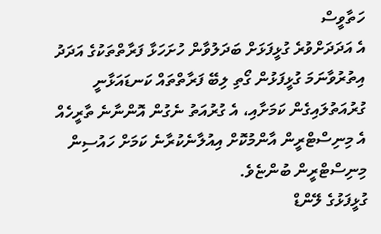ހަތާވީސް
އެ އަދަދަށްވުރެ ގުޅީފަޅަށް ބަދަލުވާން ހުށަހަޅާ ފަރާތްތަކުގެ އަދަދު އިތުރުވާނަމަ ގުޅީފަޅުން ގޯތި ލިބޭ ފަރާތްތައް ކަނޑައަޅާނީ ގުރުއަތުލައިގެން ކަމަށާއި، އެ ގުރުއަތު ނެގުން އޮންނާނެ ތާރީހެއް އެ މިނިސްޓްރީން އާންމުކޮށް އިއުލާނެކުރާނެ ކަމަށް ހައުސިން މިނިސްޓްރީން ބުންޏެވެ.
ގުޅީފަޅުގެ ލޭންޑް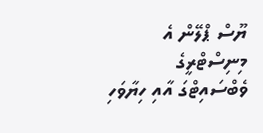ޔޫސް ޕްލޭން އެ މިނިސްޓްރީގެ ވެބްސައިޓްގަ އާއި ހިޔާވަހި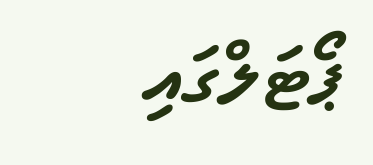ޕޯޓަލްގައި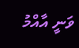ވަނީ އާއްމު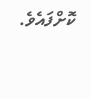ކޮށްފައެވެ.